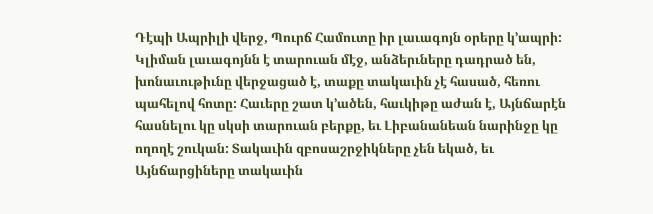Դէպի Ապրիլի վերջ, Պուրճ Համուտը իր լաւագոյն օրերը կ’ապրի: Կլիման լաւագոյնն է տարուան մէջ, անձերւները դադրած են, խոնաւութիւնը վերջացած է, տաքը տակաւին չէ հասած, հեռու պահելով հոտը: Հաւերը շատ կ’ածեն, հաւկիթը աժան է, Այնճարէն հասնելու կը սկսի տարուան բերքը, եւ Լիբանանեան նարինջը կը ողողէ շուկան: Տակաւին զբոսաշրջիկները չեն եկած, եւ Այնճարցիները տակաւին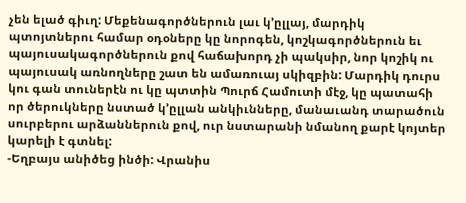չեն ելած գիւղ: Մեքենագործներուն լաւ կ’ըլլայ, մարդիկ պտոյտներու համար օդօները կը նորոգեն, կոշկագործներուն եւ պայուսակագործներուն քով հաճախորդ չի պակսիր, նոր կոշիկ ու պայուսակ առնողները շատ են ամառուայ սկիզբին: Մարդիկ դուրս կու գան տուներէն ու կը պտտին Պուրճ Համուտի մէջ, կը պատահի որ ծերուկները նստած կ’ըլլան անկիւնները, մանաւանդ տարածուն սուրբերու արձաններուն քով, ուր նստարանի նմանող քարէ կոյտեր կարելի է գտնել:
-Եղբայս անիծեց ինծի: Վրանիս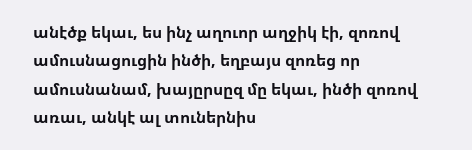անէծք եկաւ, ես ինչ աղուոր աղջիկ էի, զոռով ամուսնացուցին ինծի, եղբայս զոռեց որ ամուսնանամ, խայըրսըզ մը եկաւ, ինծի զոռով առաւ, անկէ ալ տուներնիս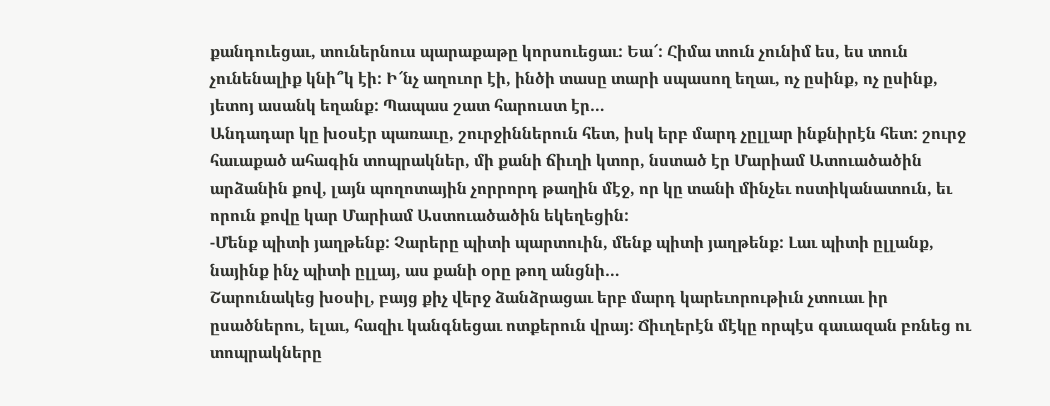քանդուեցաւ, տուներնուս պարաքաթը կորսուեցաւ: Եա՜: Հիմա տուն չունիմ ես, ես տուն չունենալիք կնի՞կ էի: Ի՜նչ աղուոր էի, ինծի տասը տարի սպասող եղաւ, ոչ ըսինք, ոչ ըսինք, յետոյ ասանկ եղանք: Պապաս շատ հարուստ էր…
Անդադար կը խօսէր պառաւը, շուրջիններուն հետ, իսկ երբ մարդ չըլլար ինքնիրէն հետ: շուրջ հաւաքած ահագին տոպրակներ, մի քանի ճիւղի կտոր, նստած էր Մարիամ Ատուածածին արձանին քով, լայն պողոտային չորրորդ թաղին մէջ, որ կը տանի մինչեւ ոստիկանատուն, եւ որուն քովը կար Մարիամ Աստուածածին եկեղեցին:
-Մենք պիտի յաղթենք: Չարերը պիտի պարտուին, մենք պիտի յաղթենք: Լաւ պիտի ըլլանք, նայինք ինչ պիտի ըլլայ, աս քանի օրը թող անցնի…
Շարունակեց խօսիլ, բայց քիչ վերջ ձանձրացաւ երբ մարդ կարեւորութիւն չտուաւ իր ըսածներու, ելաւ, հազիւ կանգնեցաւ ոտքերուն վրայ: Ճիւղերէն մէկը որպէս գաւազան բռնեց ու տոպրակները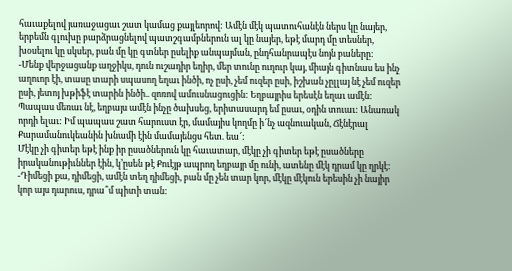հաւաքելով յառաջացաւ շատ կամաց քայլեորով: Ամէն մէկ պատուհանէն ներս կը նայեր, երբեմն գլուխը բարձրացնելով պատշգամբներուն ալ կը նայեր, եթէ մարդ մը տեսներ, խօսելու կը սկսեր, բան մը կը գտներ ըսելիք անպայման, ընդհանրապէս նոյն բաները:
-Մենք վերջացանք աղջիկս, դուն ուշադիր եղիր, մեր տունը ուղուր կայ, միայն գիտնաս ես ինչ աղուոր էի, տասը տարի սպասող եղաւ ինծի, ոչ ըսի, չեմ ուզեր ըսի, իշխան չըլլայ նէ չեմ ուզեր ըսի, յետոյ խթիֆէ տարին ինծի.. զոռով ամուսնացուցին: Եղբայրիս երեսէն եղաւ ամէն: Պապաս մեռաւ նէ, եղբայս ամէն ինչը ծախսեց, երիտասարդ եմ ըսաւ, օդին տուաւ: Անառակ որդի ելաւ: Իմ պապաս շատ հարուստ էր, մամայիս կողմը ի՜նչ ազնուական, Ճէնէրալ Քարամանուկեանին խնամի էին մամայենցս հետ. եա՜:
Մէկը չի գիտեր եթէ ինք իր ըսածներուն կը հաւատար, մէկը չի գիտեր եթէ ըսածները իրականութիւններ էին, կ’ըսեն թէ Քուէյթ ապրող եղբայր մը ունի, ատենը մէկ դրամ կը ղրկէ:
-Դիմեցի քա, դիմեցի, ամէն տեղ դիմեցի, բան մը չեն տար կոր, մէկը մէկուն երեսին չի նայիր կոր այս դարուս, դրա՞մ պիտի տան: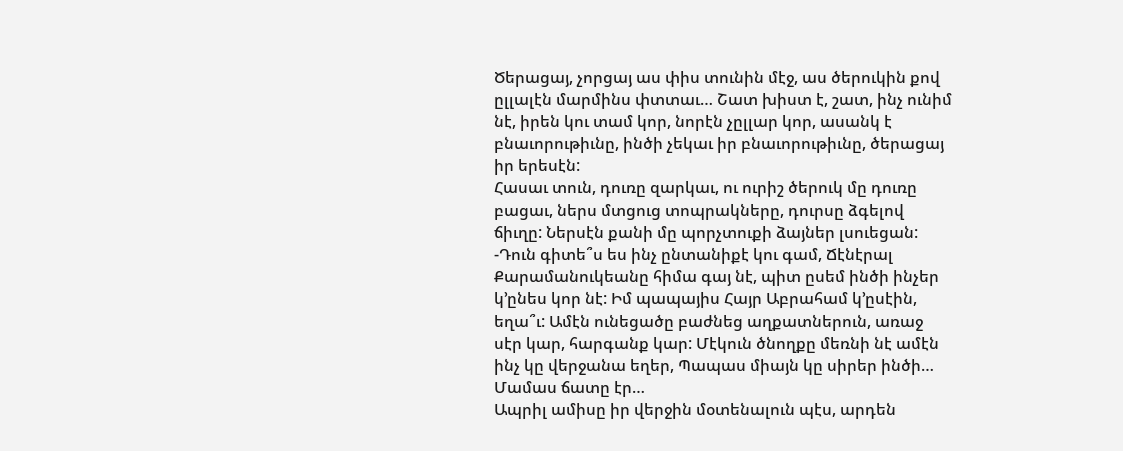Ծերացայ, չորցայ աս փիս տունին մէջ, աս ծերուկին քով ըլլալէն մարմինս փտտաւ… Շատ խիստ է, շատ, ինչ ունիմ նէ, իրեն կու տամ կոր, նորէն չըլլար կոր, ասանկ է բնաւորութիւնը, ինծի չեկաւ իր բնաւորութիւնը, ծերացայ իր երեսէն:
Հասաւ տուն, դուռը զարկաւ, ու ուրիշ ծերուկ մը դուռը բացաւ, ներս մտցուց տոպրակները, դուրսը ձգելով ճիւղը: Ներսէն քանի մը պորչտուքի ձայներ լսուեցան:
-Դուն գիտե՞ս ես ինչ ընտանիքէ կու գամ, Ճէնէրալ Քարամանուկեանը հիմա գայ նէ, պիտ ըսեմ ինծի ինչեր կ’ընես կոր նէ: Իմ պապայիս Հայր Աբրահամ կ’ըսէին, եղա՞ւ: Ամէն ունեցածը բաժնեց աղքատներուն, առաջ սէր կար, հարգանք կար: Մէկուն ծնողքը մեռնի նէ ամէն ինչ կը վերջանա եղեր, Պապաս միայն կը սիրեր ինծի… Մամաս ճատը էր…
Ապրիլ ամիսը իր վերջին մօտենալուն պէս, արդեն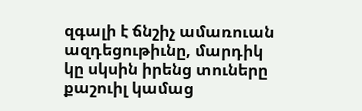զգալի է ճնշիչ ամառուան ազդեցութիւնը, մարդիկ կը սկսին իրենց տուները քաշուիլ կամաց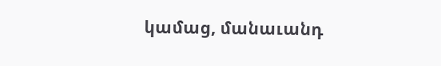կամաց, մանաւանդ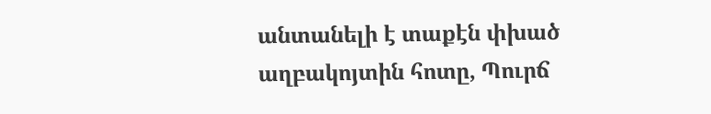անտանելի է տաքէն փխած աղբակոյտին հոտը, Պուրճ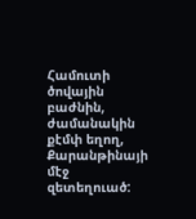Համուտի ծովային բաժնին, ժամանակին քէմփ եղող, Քարանթինայի մէջ զետեղուած: